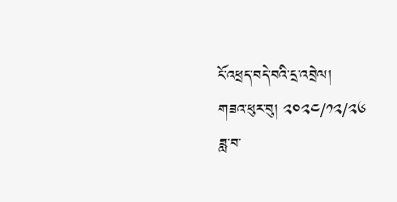ངོ་འཕྲད་བདེ་བའི་དྲ་འབྲེལ།
གཟའ་ཕུར་བུ། ༢༠༢༤/༡༢/༢༦
ཟླ་བ་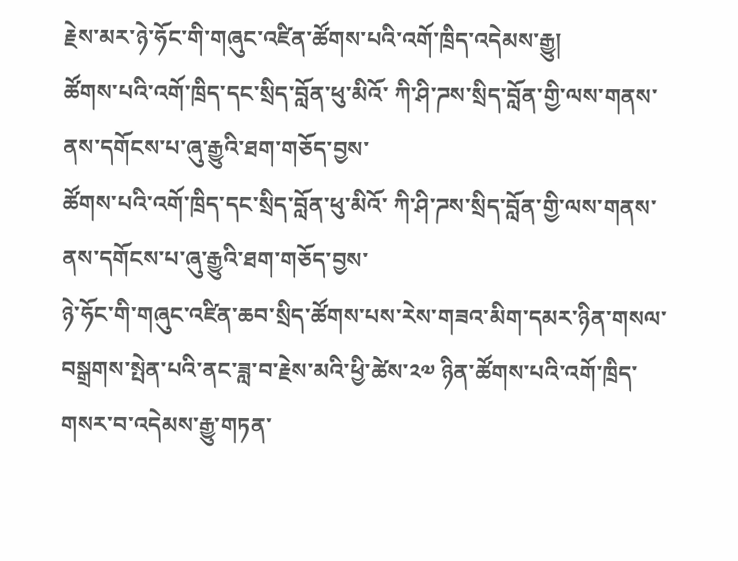རྗེས་མར་ཉེ་ཧོང་གི་གཞུང་འཛིན་ཚོགས་པའི་འགོ་ཁྲིད་འདེམས་རྒྱུ།
ཚོགས་པའི་འགོ་ཁྲིད་དང་སྲིད་བློན་ཕུ་མིའོ་ ཀི་ཤི་ཌས་སྲིད་བློན་གྱི་ལས་གནས་ནས་དགོངས་པ་ཞུ་རྒྱུའི་ཐག་གཅོད་བྱས་
ཚོགས་པའི་འགོ་ཁྲིད་དང་སྲིད་བློན་ཕུ་མིའོ་ ཀི་ཤི་ཌས་སྲིད་བློན་གྱི་ལས་གནས་ནས་དགོངས་པ་ཞུ་རྒྱུའི་ཐག་གཅོད་བྱས་
ཉེ་ཧོང་གི་གཞུང་འཛིན་ཆབ་སྲིད་ཚོགས་པས་རེས་གཟའ་མིག་དམར་ཉིན་གསལ་བསྒྲགས་སྤེན་པའི་ནང་ཟླ་བ་རྗེས་མའི་ཕྱི་ཚེས་༢༧ ཉིན་ཚོགས་པའི་འགོ་ཁྲིད་གསར་བ་འདེམས་རྒྱུ་གཏན་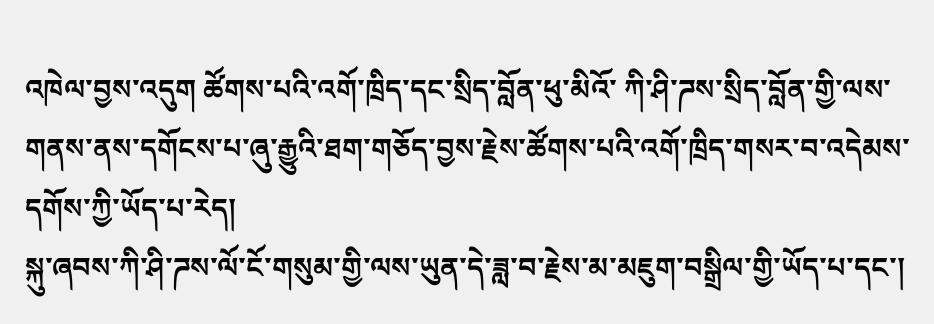འཁེལ་བྱས་འདུག ཚོགས་པའི་འགོ་ཁྲིད་དང་སྲིད་བློན་ཕུ་མིའོ་ ཀི་ཤི་ཌས་སྲིད་བློན་གྱི་ལས་གནས་ནས་དགོངས་པ་ཞུ་རྒྱུའི་ཐག་གཅོད་བྱས་རྗེས་ཚོགས་པའི་འགོ་ཁྲིད་གསར་བ་འདེམས་དགོས་ཀྱི་ཡོད་པ་རེད།
སྐུ་ཞབས་ཀི་ཤི་ཌས་ལོ་ངོ་གསུམ་གྱི་ལས་ཡུན་དེ་ཟླ་བ་རྗེས་མ་མཇུག་བསྒྲིལ་གྱི་ཡོད་པ་དང་།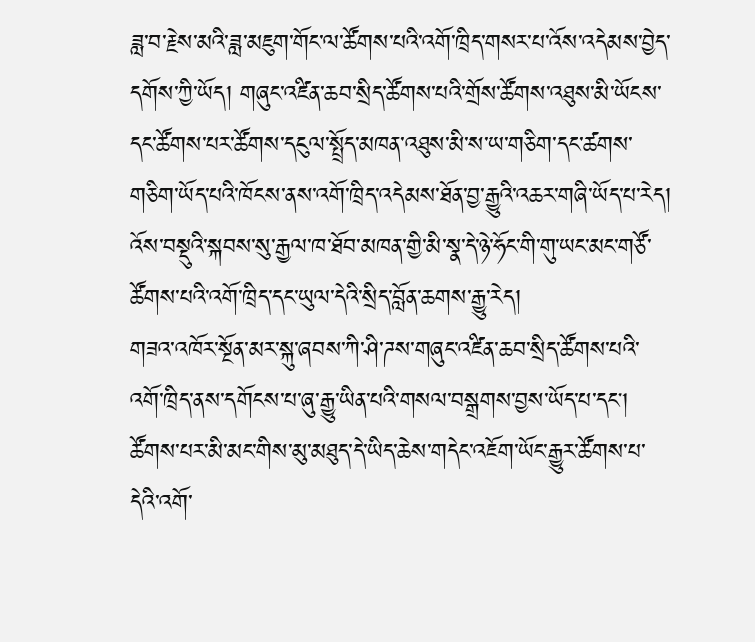ཟླ་བ་རྗེས་མའི་ཟླ་མཇུག་གོང་ལ་ཚོགས་པའི་འགོ་ཁྲིད་གསར་པ་འོས་འདེམས་བྱེད་དགོས་ཀྱི་ཡོད། གཞུང་འཛིན་ཆབ་སྲིད་ཚོགས་པའི་གྲོས་ཚོགས་འཐུས་མི་ཡོངས་དང་ཚོགས་པར་ཚོགས་དངུལ་སྤྲོད་མཁན་འཐུས་མི་ས་ཡ་གཅིག་དང་ཚགས་གཅིག་ཡོད་པའི་ཁོངས་ནས་འགོ་ཁྲིད་འདེམས་ཐོན་བྱ་རྒྱུའི་འཆར་གཞི་ཡོད་པ་རེད། འོས་བསྡུའི་སྐབས་སུ་རྒྱལ་ཁ་ཐོབ་མཁན་གྱི་མི་སྣ་དེ་ཉེ་ཧོང་གི་གུ་ཡང་མང་གཙོ་ཚོགས་པའི་འགོ་ཁྲིད་དང་ཡུལ་དེའི་སྲིད་བློན་ཆགས་རྒྱུ་རེད།
གཟའ་འཁོར་སྔོན་མར་སྐུ་ཞབས་ཀི་ཤི་ཌས་གཞུང་འཛིན་ཆབ་སྲིད་ཚོགས་པའི་འགོ་ཁྲིད་ནས་དགོངས་པ་ཞུ་རྒྱུ་ཡིན་པའི་གསལ་བསྒྲགས་བྱས་ཡོད་པ་དང། ཚོགས་པར་མི་མང་གིས་མུ་མཐུད་དེ་ཡིད་ཆེས་གདེང་འཇོག་ཡོང་རྒྱུར་ཚོགས་པ་དེའི་འགོ་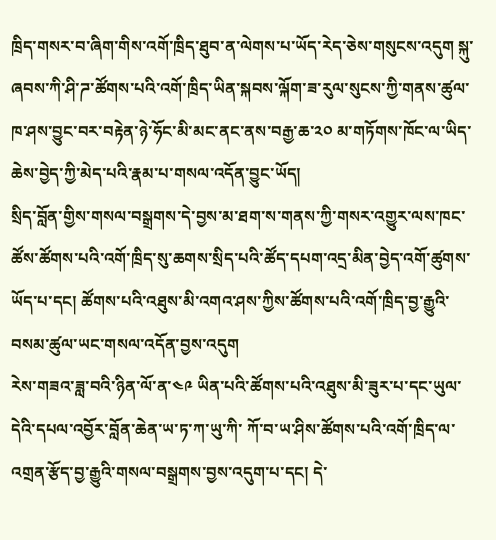ཁྲིད་གསར་བ་ཞིག་གིས་འགོ་ཁྲིད་ཐུབ་ན་ལེགས་པ་ཡོད་རེད་ཅེས་གསུངས་འདུག སྐུ་ཞབས་ཀི་ཤི་ཌ་ཚོགས་པའི་འགོ་ཁྲིད་ཡིན་སྐབས་ལྐོག་ཟ་རུལ་སུངས་ཀྱི་གནས་ཚུལ་ཁ་ཤས་བྱུང་བར་བརྟེན་ཉེ་ཧོང་མི་མང་ནང་ནས་བརྒྱ་ཆ་༢༠ མ་གཏོགས་ཁོང་ལ་ཡིད་ཆེས་བྱེད་ཀྱི་མེད་པའི་རྣམ་པ་གསལ་འདོན་བྱུང་ཡོད།
སྲིད་བློན་གྱིས་གསལ་བསྒྲགས་དེ་བྱས་མ་ཐག་ས་གནས་ཀྱི་གསར་འགྱུར་ལས་ཁང་ཚོས་ཚོགས་པའི་འགོ་ཁྲིད་སུ་ཆགས་སྲིད་པའི་ཚོད་དཔག་འདྲ་མིན་བྱེད་འགོ་ཚུགས་ཡོད་པ་དང། ཚོགས་པའི་འཐུས་མི་འགའ་ཤས་ཀྱིས་ཚོགས་པའི་འགོ་ཁྲིད་བྱ་རྒྱུའི་བསམ་ཚུལ་ཡང་གསལ་འདོན་བྱས་འདུག
རེས་གཟའ་ཟླ་བའི་ཉིན་ལོ་ན་༤༩ ཡིན་པའི་ཚོགས་པའི་འཐུས་མི་ཟུར་པ་དང་ཡུལ་དེའི་དཔལ་འབྱོར་བློན་ཆེན་ཡ་ཏ་ཀ་ཡུ་ཀི་ ཀོ་བ་ཡ་ཤིས་ཚོགས་པའི་འགོ་ཁྲིད་ལ་འགྲན་རྩོད་བྱ་རྒྱུའི་གསལ་བསྒྲགས་བྱས་འདུག་པ་དང། དེ་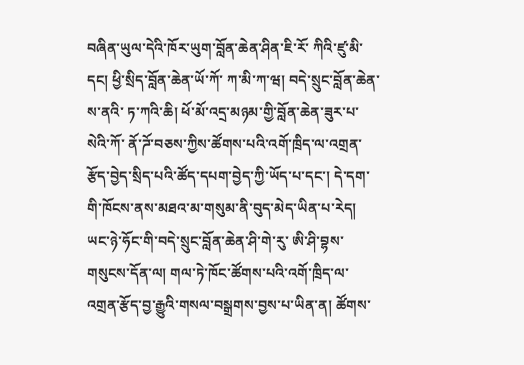བཞིན་ཡུལ་དེའི་ཁོར་ཡུག་བློན་ཆེན་ཤིན་ཇི་རོ་ ཀིའི་ཛུ་མི་དང། ཕྱི་སྲིད་བློན་ཆེན་ཡོ་ཀོ་ ཀ་མི་ཀ་ཝ། བདེ་སྲུང་བློན་ཆེན་ས་ནའི་ ཏ་ཀའི་ཆི། ཕོ་མོ་འདྲ་མཉམ་གྱི་བློན་ཆེན་ཟུར་པ་སེའི་ཀོ་ ནོ་ཌོ་བཅས་ཀྱིས་ཚོགས་པའི་འགོ་ཁྲིད་ལ་འགྲན་རྩོད་བྱེད་སྲིད་པའི་ཚོད་དཔག་བྱེད་ཀྱི་ཡོད་པ་དང་། དེ་དག་གི་ཁོངས་ནས་མཐའ་མ་གསུམ་ནི་བུད་མེད་ཡིན་པ་རེད།
ཡང་ཉེ་ཧོང་གི་བདེ་སྲུང་བློན་ཆེན་ཤི་གེ་རུ་ ཨི་ཤི་བྷས་གསུངས་དོན་ལ། གལ་ཏེ་ཁོང་ཚོགས་པའི་འགོ་ཁྲིད་ལ་འགྲན་རྩོད་བྱ་རྒྱུའི་གསལ་བསྒྲགས་བྱས་པ་ཡིན་ན། ཚོགས་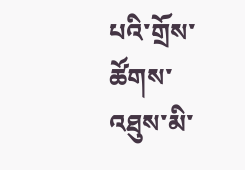པའི་གྲོས་ཚོགས་འཐུས་མི་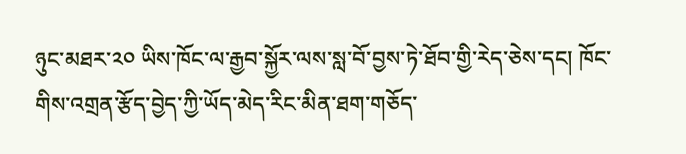ཉུང་མཐར་༢༠ ཡིས་ཁོང་ལ་རྒྱབ་སྐྱོར་ལས་སླ་བོ་བྱས་ཏེ་ཐོབ་གྱི་རེད་ཅེས་དང། ཁོང་གིས་འགྲན་རྩོད་བྱེད་ཀྱི་ཡོད་མེད་རིང་མིན་ཐག་གཅོད་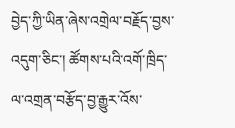བྱེད་ཀྱི་ཡིན་ཞེས་འགྲེལ་བརྗོད་བྱས་འདུག་ཅིང་། ཚོགས་པའི་འགོ་ཁྲིད་ལ་འགྲན་བརྩོད་བྱ་རྒྱུར་འོས་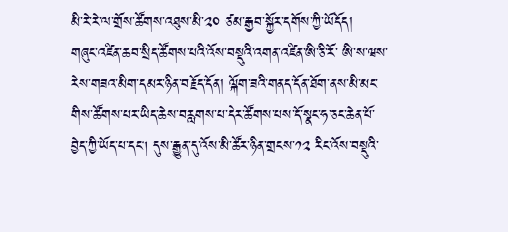མི་རེ་རེ་ལ་གྲོས་ཚོགས་འཐུས་མི་༢༠ ཙམ་རྒྱབ་སྐྱོར་དགོས་ཀྱི་ཡོདོད།
གཞུང་འཛིན་ཆབ་སྲིད་ཚོགས་པའི་འོས་བསྡུའི་འགན་འཛིན་ཨི་ཅི་རོ་ ཨི་ས་ཝས་རེས་གཟའ་མིག་དམར་ཉིན་བརྗོད་དོན། ལྐོག་ཟའི་གནད་དོན་ཐོག་ནས་མི་མང་གིས་ཚོགས་པར་ཡིད་ཆེས་བརླགས་པ་དེར་ཚོགས་པས་དོ་སྣང་ཧ་ཅང་ཆེན་པོ་བྱེད་ཀྱི་ཡོད་པ་དང། དུས་རྒྱུན་དུ་འོས་མི་ཚོར་ཉིན་གྲངས་༡༢ རིང་འོས་བསྡུའི་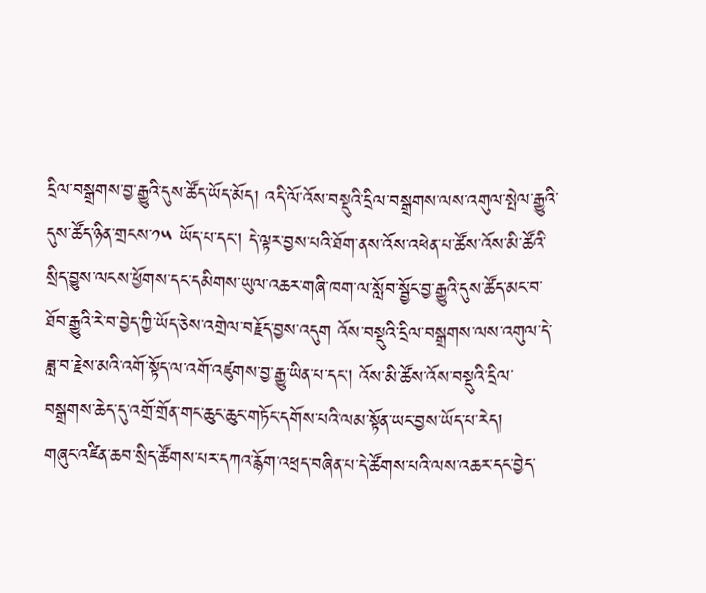དྲིལ་བསྒྲགས་བྱ་རྒྱུའི་དུས་ཚོད་ཡོད་མོད། འདི་ལོ་འོས་བསྡུའི་དྲིལ་བསྒྲགས་ལས་འགུལ་སྤེལ་རྒྱུའི་དུས་ཚོད་ཉིན་གྲངས་༡༥ ཡོད་པ་དང། དེ་ལྟར་བྱས་པའི་ཐོག་ནས་འོས་འཕེན་པ་ཚོས་འོས་མི་ཚོའི་སྲིད་བྱུས་ལངས་ཕྱོགས་དང་དམིགས་ཡུལ་འཆར་གཞི་ཁག་ལ་སློབ་སྦྱོང་བྱ་རྒྱུའི་དུས་ཚོད་མང་བ་ཐོབ་རྒྱུའི་རེ་བ་བྱེད་ཀྱི་ཡོད་ཅེས་འགྲེལ་བརྗོད་བྱས་འདུག འོས་བསྡུའི་དྲིལ་བསྒྲགས་ལས་འགུལ་དེ་ཟླ་བ་རྗེས་མའི་འགོ་སྟོད་ལ་འགོ་འཛུགས་བྱ་རྒྱུ་ཡིན་པ་དང། འོས་མི་ཚོས་འོས་བསྡུའི་དྲིལ་བསྒྲགས་ཆེད་དུ་འགྲོ་གྲོན་གང་ཆུང་ཆུང་གཏོང་དགོས་པའི་ལམ་སྟོན་ཡང་བྱས་ཡོད་པ་རེད།
གཞུང་འཛིན་ཆབ་སྲིད་ཚོགས་པར་དཀའ་རྙོག་འཕྲད་བཞིན་པ་དེ་ཚོགས་པའི་ལས་འཆར་དང་བྱེད་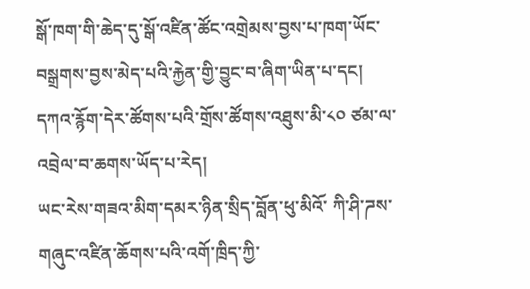སྒོ་ཁག་གི་ཆེད་དུ་སྒོ་འཛིན་ཚོང་འགྲེམས་བྱས་པ་ཁག་ཡོང་བསྒྲགས་བྱས་མེད་པའི་རྐྱེན་གྱི་བྱུང་བ་ཞིག་ཡིན་པ་དང། དཀའ་རྙོག་དེར་ཚོགས་པའི་གྲོས་ཚོགས་འཐུས་མི་༨༠ ཙམ་ལ་འབྲེལ་བ་ཆགས་ཡོད་པ་རེད།
ཡང་རེས་གཟའ་མིག་དམར་ཉིན་སྲིད་བློན་ཕུ་མིའོ་ ཀི་ཤི་ཌས་གཞུང་འཛིན་ཆོགས་པའི་འགོ་ཁྲིད་ཀྱི་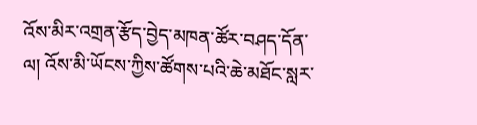འོས་མིར་འགྲན་རྩོད་བྱེད་མཁན་ཚོར་བཤད་དོན་ལ། འོས་མི་ཡོངས་ཀྱིས་ཚོགས་པའི་ཆེ་མཐོང་སླར་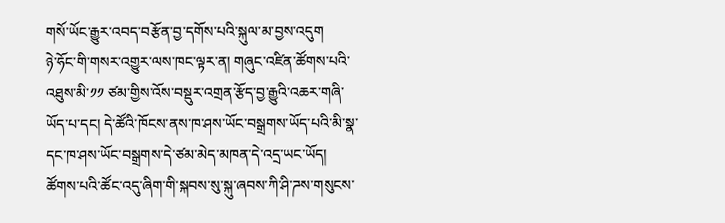གསོ་ཡོང་རྒྱུར་འབད་བརྩོན་བྱ་དགོས་པའི་སྐུལ་མ་བྱས་འདུག
ཉེ་ཧོང་གི་གསར་འགྱུར་ལས་ཁང་ལྟར་ན། གཞུང་འཛིན་ཚོགས་པའི་འཐུས་མི་༡༡ ཙམ་གྱིས་འོས་བསྡུར་འགྲན་རྩོད་བྱ་རྒྱུའི་འཆར་གཞི་ཡོད་པ་དང། དེ་ཚོའི་ཁོངས་ནས་ཁ་ཤས་ཡོང་བསྒྲགས་ཡོད་པའི་མི་སྣ་དང་ཁ་ཤས་ཡོང་བསྒྲགས་དེ་ཙམ་མེད་མཁན་དེ་འདྲ་ཡང་ཡོད།
ཚོགས་པའི་ཚོང་འདུ་ཞིག་གི་སྐབས་སུ་སྐུ་ཞབས་ཀི་ཤི་ཌས་གསུངས་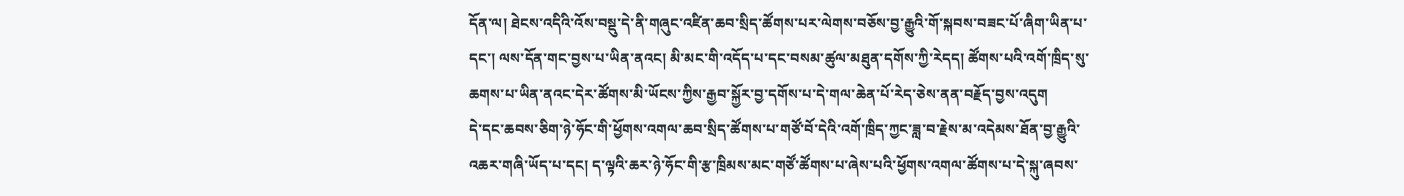དོན་ལ། ཐེངས་འདིའི་འོས་བསྡུ་དེ་ནི་གཞུང་འཛིན་ཆབ་སྲིད་ཚོགས་པར་ལེགས་བཅོས་བྱ་རྒྱུའི་གོ་སྐབས་བཟང་པོ་ཞིག་ཡིན་པ་དང་། ལས་དོན་གང་བྱས་པ་ཡིན་ནའང། མི་མང་གི་འདོད་པ་དང་བསམ་ཚུལ་མཐུན་དགོས་ཀྱི་རེདད། ཚོགས་པའི་འགོ་ཁྲིད་སུ་ཆགས་པ་ཡིན་ནའང་དེར་ཚོགས་མི་ཡོངས་ཀྱིས་རྒྱབ་སྐྱོར་བྱ་དགོས་པ་དེ་གལ་ཆེན་པོ་རེད་ཅེས་ནན་བརྗོད་བྱས་འདུག
དེ་དང་ཆབས་ཅིག་ཉེ་ཧོང་གི་ཕྱོགས་འགལ་ཆབ་སྲིད་ཚོགས་པ་གཙོ་བོ་དེའི་འགོ་ཁྲིད་ཀྱང་ཟླ་བ་རྗེས་མ་འདེམས་ཐོན་བྱ་རྒྱུའི་འཆར་གཞི་ཡོད་པ་དང། ད་ལྟའི་ཆར་ཉེ་ཧོང་གི་རྩ་ཁྲིམས་མང་གཙོ་ཚོགས་པ་ཞེས་པའི་ཕྱོགས་འགལ་ཚོགས་པ་དེ་སྐུ་ཞབས་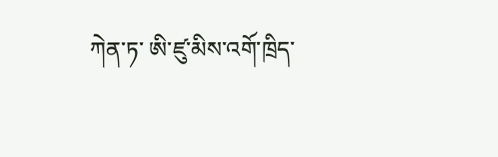ཀེན་ཏ་ ཨི་ཛུ་མིས་འགོ་ཁྲིད་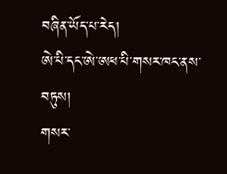བཞིན་ཡོད་པ་རེད།
ཨེ་པི་དང་ཨེ་ཨཕ་པི་གསར་ཁང་ནས་བཏུས།
གསར་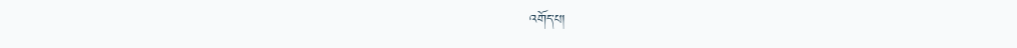འགོད་པ།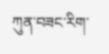ཀུན་བཟང་རིག་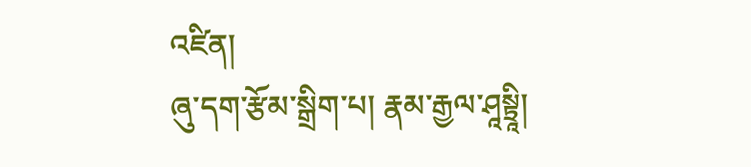འཛིན།
ཞུ་དག་རྩོམ་སྒྲིག་པ། རྣམ་རྒྱལ་ཤཱསྟྲཱི།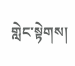གླེང་སྟེགས།